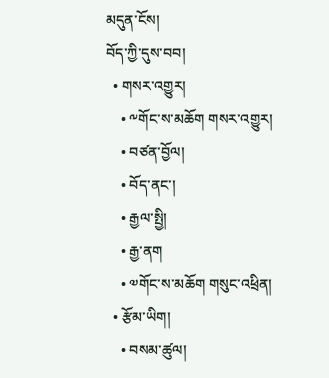མདུན་ངོས།
བོད་ཀྱི་དུས་བབ།
  • གསར་འགྱུར།
    • ༸གོང་ས་མཆོག གསར་འགྱུར།
    • བཙན་བྱོལ།
    • བོད་ནང་།
    • རྒྱལ་སྤྱི།
    • རྒྱ་ནག
    • ༧གོང་ས་མཆོག གསུང་འཕྲིན།
  • རྩོམ་ཡིག།
    • བསམ་ཚུལ།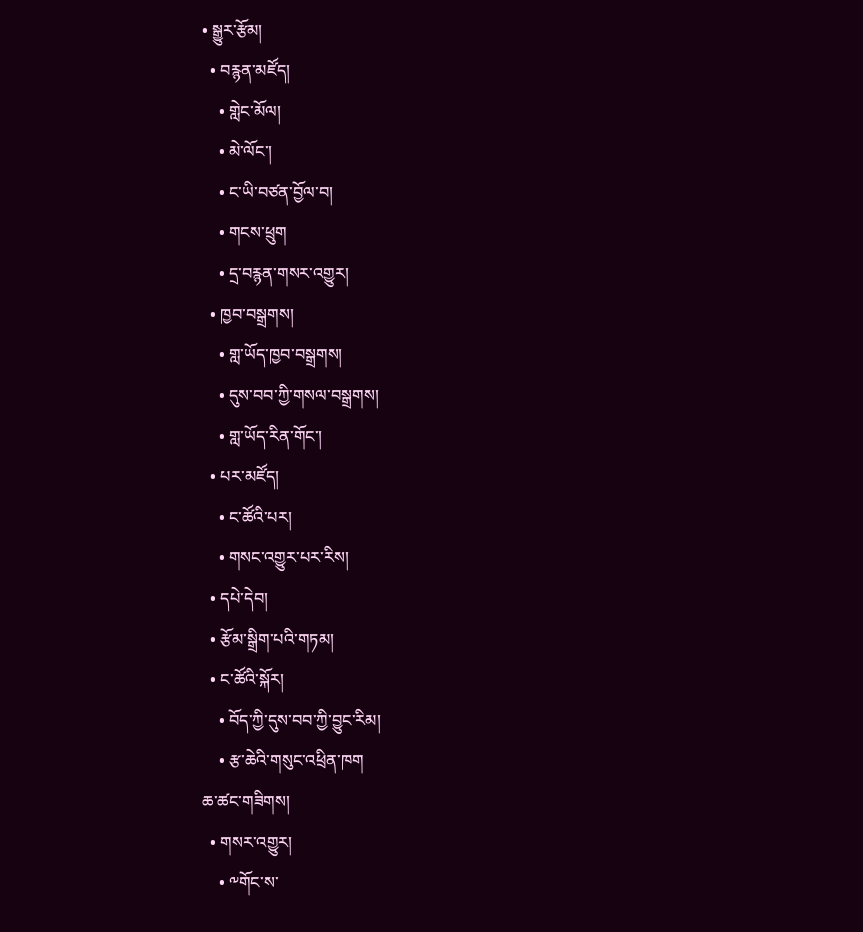• སྒྱུར་རྩོམ།
  • བརྙན་མཛོད།
    • གླེང་མོལ།
    • མེ་ལོང་།
    • ང་ཡི་བཙན་བྱོལ་བ།
    • གངས་ཕྲུག
    • དྲ་བརྙན་གསར་འགྱུར།
  • ཁྱབ་བསྒྲགས།
    • གླ་ཡོད་ཁྱབ་བསྒྲགས།
    • དུས་བབ་ཀྱི་གསལ་བསྒྲགས།
    • གླ་ཡོད་རིན་གོང་།
  • པར་མཛོད།
    • ང་ཚོའི་པར།
    • གསང་འགྱུར་པར་རིས།
  • དཔེ་དེབ།
  • རྩོམ་སྒྲིག་པའི་གཏམ།
  • ང་ཚོའི་སྐོར།
    • བོད་ཀྱི་དུས་བབ་ཀྱི་བྱུང་རིམ།
    • རྩ་ཆེའི་གསུང་འཕྲིན་ཁག
ཆ་ཚང་གཟིགས།
  • གསར་འགྱུར།
    • ༸གོང་ས་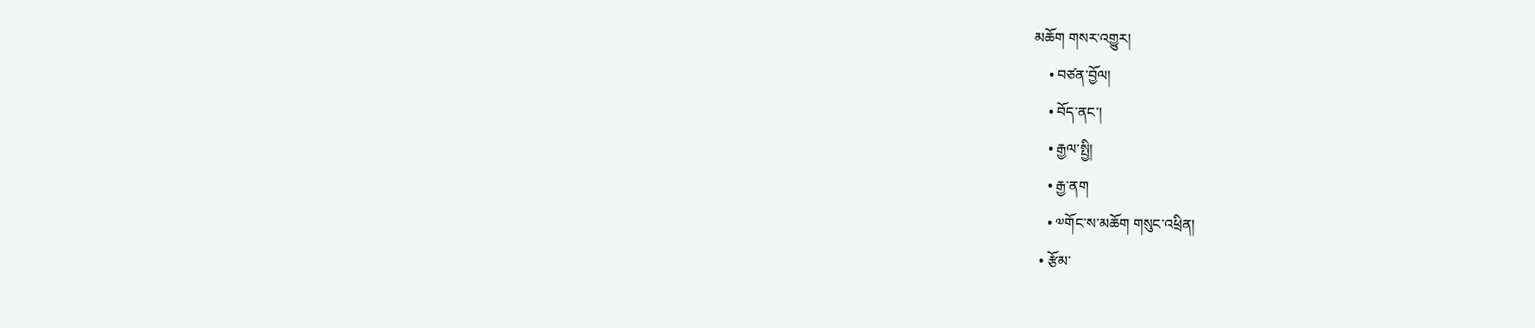མཆོག གསར་འགྱུར།
    • བཙན་བྱོལ།
    • བོད་ནང་།
    • རྒྱལ་སྤྱི།
    • རྒྱ་ནག
    • ༧གོང་ས་མཆོག གསུང་འཕྲིན།
  • རྩོམ་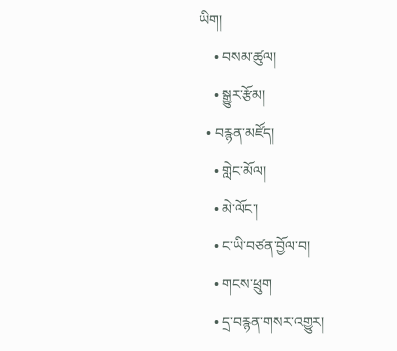ཡིག།
    • བསམ་ཚུལ།
    • སྒྱུར་རྩོམ།
  • བརྙན་མཛོད།
    • གླེང་མོལ།
    • མེ་ལོང་།
    • ང་ཡི་བཙན་བྱོལ་བ།
    • གངས་ཕྲུག
    • དྲ་བརྙན་གསར་འགྱུར།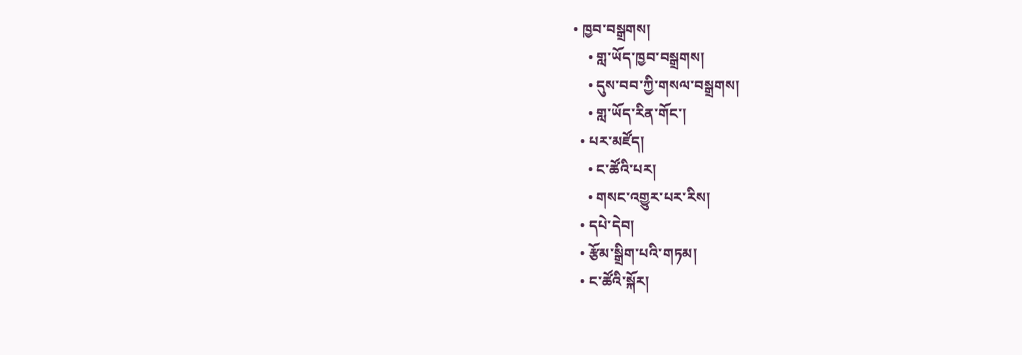• ཁྱབ་བསྒྲགས།
    • གླ་ཡོད་ཁྱབ་བསྒྲགས།
    • དུས་བབ་ཀྱི་གསལ་བསྒྲགས།
    • གླ་ཡོད་རིན་གོང་།
  • པར་མཛོད།
    • ང་ཚོའི་པར།
    • གསང་འགྱུར་པར་རིས།
  • དཔེ་དེབ།
  • རྩོམ་སྒྲིག་པའི་གཏམ།
  • ང་ཚོའི་སྐོར།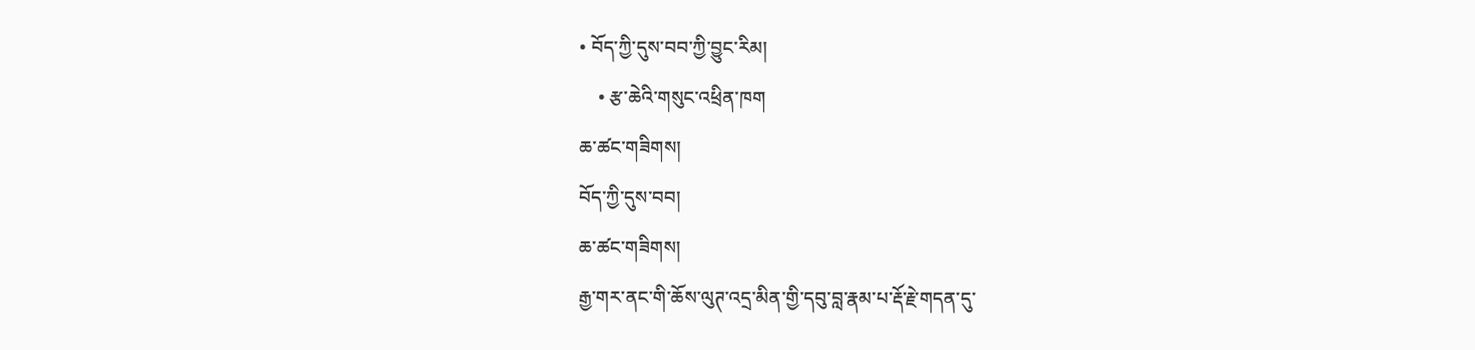• བོད་ཀྱི་དུས་བབ་ཀྱི་བྱུང་རིམ།
    • རྩ་ཆེའི་གསུང་འཕྲིན་ཁག
ཆ་ཚང་གཟིགས།
བོད་ཀྱི་དུས་བབ།
ཆ་ཚང་གཟིགས།
རྒྱ་གར་ནང་གི་ཆོས་ལུཊ་འདྲ་མིན་གྱི་དབུ་བླ་རྣམ་པ་རྡོ་རྗེ་གདན་དུ་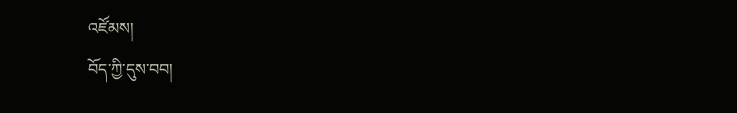འཛོམས།
བོད་ཀྱི་དུས་བབ།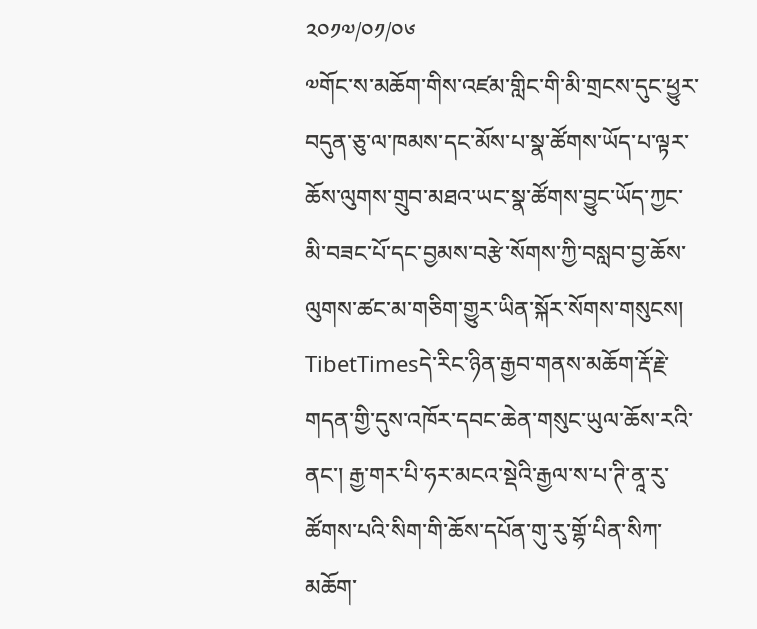༢༠༡༧/༠༡/༠༦
༧གོང་ས་མཆོག་གིས་འཛམ་གླིང་གི་མི་གྲངས་དུང་ཕྱུར་བདུན་ཅུ་ལ་ཁམས་དང་མོས་པ་སྣ་ཚོགས་ཡོད་པ་ལྟར་ཆོས་ལུགས་གྲུབ་མཐའ་ཡང་སྣ་ཚོགས་བྱུང་ཡོད་ཀྱང་མི་བཟང་པོ་དང་བྱམས་བརྩེ་སོགས་ཀྱི་བསླབ་བྱ་ཆོས་ལུགས་ཚང་མ་གཅིག་གྱུར་ཡིན་སྐོར་སོགས་གསུངས།
TibetTimesདེ་རིང་ཉིན་རྒྱབ་གནས་མཆོག་རྡོ་རྗེ་གདན་གྱི་དུས་འཁོར་དབང་ཆེན་གསུང་ཡུལ་ཆོས་རའི་ནང་། རྒྱ་གར་པི་ཧར་མངའ་སྡེའི་རྒྱལ་ས་པ་ཊི་ནཱ་རུ་ཚོགས་པའི་སིག་གི་ཆོས་དཔོན་གུ་རུ་གྷོ་པིན་སིཀ་མཆོག་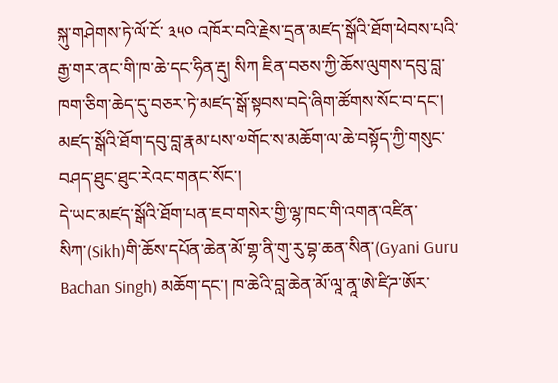སྐུ་གཤེགས་ཏེ་ལོ་ངོ་ ༣༥༠ འཁོར་བའི་རྗེས་དྲན་མཛད་སྒོའི་ཐོག་ཕེབས་པའི་རྒྱ་གར་ནང་གི་ཁ་ཆེ་དང་ཧིན་རྡུ། སིཀ ཇིན་བཅས་ཀྱི་ཆོས་ལུགས་དབུ་བླ་ཁག་ཅིག་ཆེད་དུ་བཅར་ཏེ་མཛད་སྒོ་སྟབས་བདེ་ཞིག་ཚོགས་སོང་བ་དང་། མཛད་སྒོའི་ཐོག་དབུ་བླ་རྣམ་པས་༧གོང་ས་མཆོག་ལ་ཆེ་བསྟོད་ཀྱི་གསུང་བཤད་ཐུང་ཐུང་རེའང་གནང་སོང་།
དེ་ཡང་མཛད་སྒོའི་ཐོག་པན་ཇབ་གསེར་གྱི་ལྷ་ཁང་གི་འགན་འཛིན་སིཀ་(Sikh)གི་ཆོས་དཔོན་ཆེན་མོ་གྷ་ནི་གུ་རུ་བྷ་ཆན་སིན་(Gyani Guru Bachan Singh) མཆོག་དང་། ཁ་ཆེའི་བླ་ཆེན་མོ་ལཱ་ནཱ་ཨེ་ཛིཌ་ཨོར་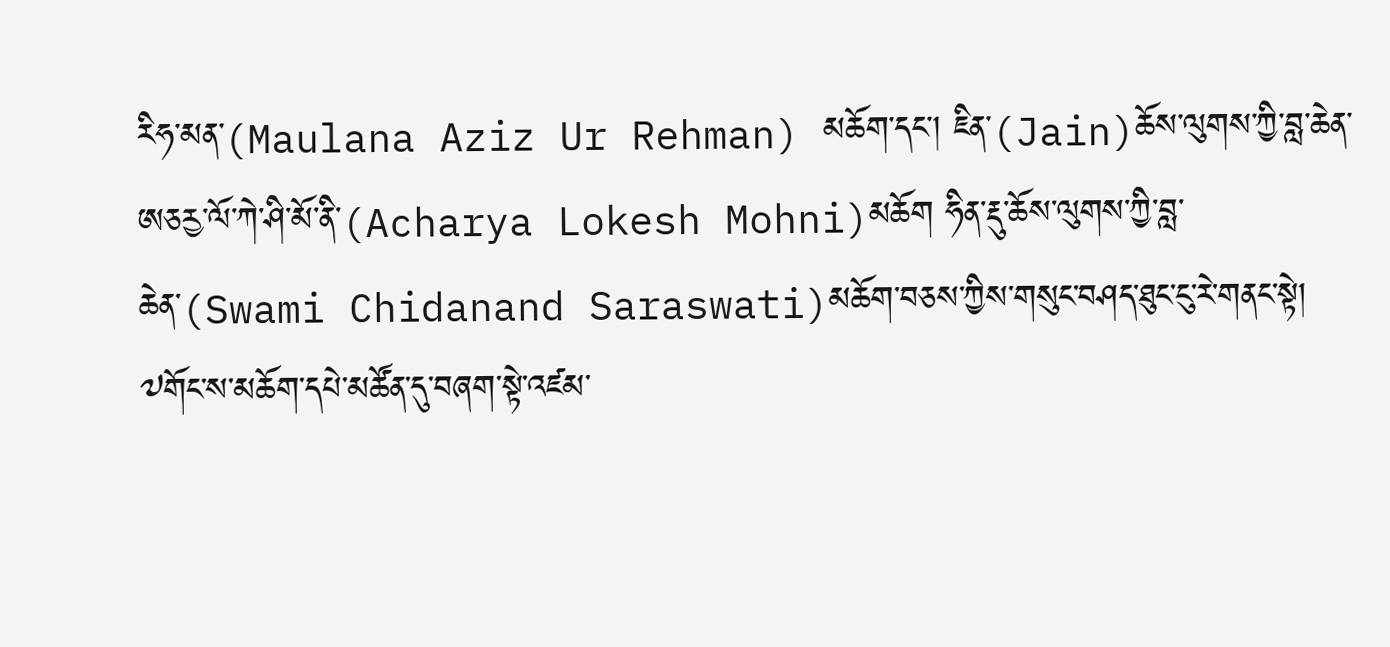རིཧ་མན་(Maulana Aziz Ur Rehman) མཆོག་དང་། ཇིན་(Jain)ཆོས་ལུགས་ཀྱི་བླ་ཆེན་ཨཅརྱ་ལོ་ཀེ་ཤི་མོ་ནི་(Acharya Lokesh Mohni)མཆོག ཧིན་རྡུ་ཆོས་ལུགས་ཀྱི་བླ་ཆེན་(Swami Chidanand Saraswati)མཆོག་བཅས་ཀྱིས་གསུང་བཤད་ཐུང་ངུ་རེ་གནང་སྟེ། ༧གོང་ས་མཆོག་དཔེ་མཚོན་དུ་བཞག་སྟེ་འཛམ་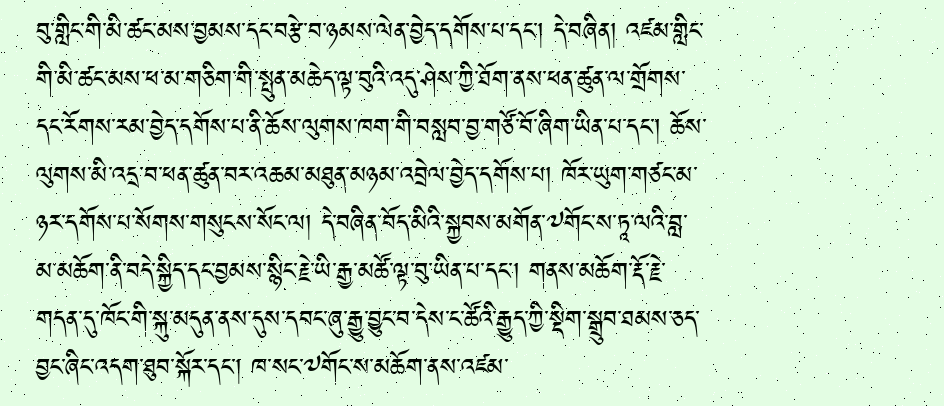བུ་གླིང་གི་མི་ཚང་མས་བྱམས་དང་བརྩེ་བ་ཉམས་ལེན་བྱེད་དགོས་པ་དང་། དེ་བཞིན། འཛམ་གླིང་གི་མི་ཚང་མས་ཕ་མ་གཅིག་གི་སྤུན་མཆེད་ལྟ་བུའི་འདུ་ཤེས་ཀྱི་ཐོག་ནས་ཕན་ཚུན་ལ་གྲོགས་དང་རོགས་རམ་བྱེད་དགོས་པ་ནི་ཆོས་ལུགས་ཁག་གི་བསླབ་བྱ་གཙོ་བོ་ཞིག་ཡིན་པ་དང་། ཆོས་ལུགས་མི་འདྲ་བ་ཕན་ཚུན་བར་འཆམ་མཐུན་མཉམ་འབྲེལ་བྱེད་དགོས་པ། ཁོར་ཡུག་གཙང་མ་ཉར་དགོས་པ་སོགས་གསུངས་སོང་ལ། དེ་བཞིན་བོད་མིའི་སྐྱབས་མགོན་༧གོང་ས་ཏཱ་ལའི་བླ་མ་མཆོག་ནི་བདེ་སྐྱིད་དང་བྱམས་སྙིང་རྗེ་ཡི་རྒྱ་མཚོ་ལྟ་བུ་ཡིན་པ་དང་། གནས་མཆོག་རྡོ་རྗེ་གདན་དུ་ཁོང་གི་སྐུ་མདུན་ནས་དུས་དབང་ཞུ་རྒྱུ་བྱུང་བ་དེས་ང་ཚོའི་རྒྱུད་ཀྱི་སྡིག་སྒྲུབ་ཐམས་ཅད་བྱང་ཞིང་འདག་ཐུབ་སྐོར་དང་། ཁ་སང་༧གོང་ས་མཆོག་ནས་འཛམ་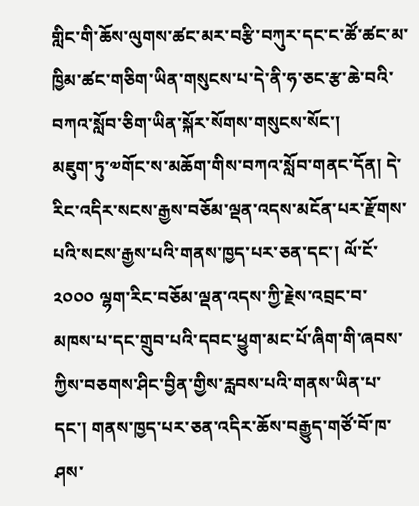གླིང་གི་ཆོས་ལུགས་ཚང་མར་བརྩི་བཀུར་དང་ང་ཚོ་ཚང་མ་ཁྱིམ་ཚང་གཅིག་ཡིན་གསུངས་པ་དེ་ནི་ཧ་ཅང་རྩ་ཆེ་བའི་བཀའ་སློབ་ཅིག་ཡིན་སྐོར་སོགས་གསུངས་སོང་།
མཇུག་ཏུ་༧གོང་ས་མཆོག་གིས་བཀའ་སློབ་གནང་དོན། དེ་རིང་འདིར་སངས་རྒྱས་བཅོམ་ལྡན་འདས་མངོན་པར་རྫོགས་པའི་སངས་རྒྱས་པའི་གནས་ཁྱད་པར་ཅན་དང་། ལོ་ངོ་ ༢༠༠༠ ལྷག་རིང་བཅོམ་ལྡན་འདས་ཀྱི་རྗེས་འབྲང་བ་མཁས་པ་དང་གྲུབ་པའི་དབང་ཕྱུག་མང་པོ་ཞིག་གི་ཞབས་ཀྱིས་བཅགས་ཤིང་བྱིན་གྱིས་རླབས་པའི་གནས་ཡིན་པ་དང་། གནས་ཁྱད་པར་ཅན་འདིར་ཆོས་བརྒྱུད་གཙོ་བོ་ཁ་ཤས་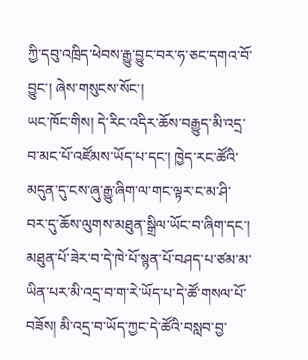ཀྱི་དབུ་འཁྲིད་ཕེབས་རྒྱུ་བྱུང་བར་ཧ་ཅང་དགའ་བོ་བྱུང་། ཞེས་གསུངས་སོང་།
ཡང་ཁོང་གིས། དེ་རིང་འདིར་ཆོས་བརྒྱུད་མི་འདྲ་བ་མང་པོ་འཛོམས་ཡོད་པ་དང་། ཁྱེད་རང་ཚོའི་མདུན་དུ་ངས་ཞུ་རྒྱུ་ཞིག་ལ་གང་ལྟར་ང་མ་ཤི་བར་དུ་ཆོས་ལུགས་མཐུན་སྒྲིལ་ཡོང་བ་ཞིག་དང་། མཐུན་པོ་ཟེར་བ་དེ་ཁེ་པོ་སྙན་པོ་བཤད་པ་ཙམ་མ་ཡིན་པར་མི་འདྲ་བ་ག་རེ་ཡོད་པ་དེ་ཚོ་གསལ་པོ་བཟོས། མི་འདྲ་བ་ཡོད་ཀྱང་དེ་ཚོའི་བསླབ་བྱ་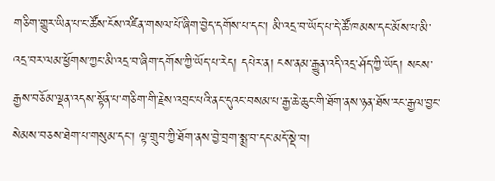གཅིག་གྱུར་ཡིན་པ་ང་ཚོས་ངོས་འཛིན་གསལ་པོ་ཞིག་བྱེད་དགོས་པ་དང་། མི་འདྲ་བ་ཡོད་པ་དེ་ཚོ་ཁམས་དང་མོས་པ་མི་འདྲ་བར་ལམ་ཕྱོགས་ཀྱང་མི་འདྲ་བ་ཞིག་དགོས་ཀྱི་ཡོད་པ་རེད། དཔེར་ན། ངས་ནམ་རྒྱུན་འདི་འདྲ་ཤོད་ཀྱི་ཡོད། སངས་རྒྱས་བཅོམ་ལྡན་འདས་སྟོན་པ་གཅིག་གི་རྗེས་འབྲང་པའི་ནང་དུའང་བསམ་པ་རྒྱ་ཆེ་ཆུང་གི་ཐོག་ནས་ཉན་ཐོས་རང་རྒྱལ་བྱང་སེམས་བཅས་ཐེག་པ་གསུམ་དང་། ལྟ་གྲུབ་ཀྱི་ཐོག་ནས་བྱེ་བྲག་སྨྲ་བ་དང་མདོ་སྡེ་བ།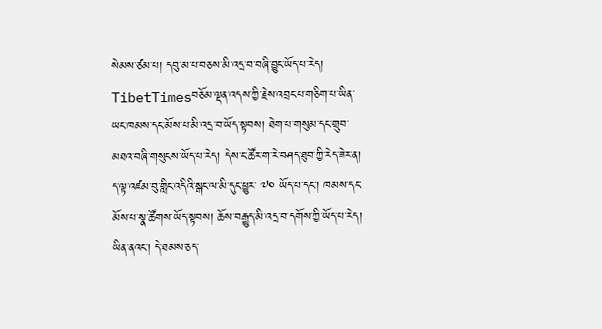སེམས་ཙམ་པ། དབུ་མ་པ་བཅས་མི་འདྲ་བ་བཞི་བྱུང་ཡོད་པ་རེད།
TibetTimesབཅོམ་ལྡན་འདས་ཀྱི་རྗེས་འབྲང་པ་གཅིག་པ་ཡིན་ཡང་ཁམས་དང་མོས་པ་མི་འདྲ་བ་ཡོད་སྟབས། ཐེག་པ་གསུམ་དང་གྲུབ་མཐའ་བཞི་གསུངས་ཡོད་པ་རེད། དེས་ང་ཚོར་ག་རེ་བཤད་ཐུབ་ཀྱི་རེད་ཟེར་ན། ད་ལྟ་འཛམ་བུ་གླིང་འདིའི་སྒང་ལ་མི་དུང་ཕྱུར་ ༧༠ ཡོད་པ་དང་། ཁམས་དང་མོས་པ་སྣ་ཚོགས་ཡོད་སྟབས། ཆོས་བརྒྱུད་མི་འདྲ་བ་དགོས་ཀྱི་ཡོད་པ་རེད། ཡིན་ནའང་། དེ་ཐམས་ཅད་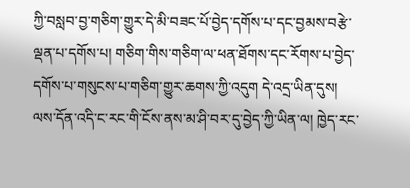ཀྱི་བསླབ་བྱ་གཅིག་གྱུར་དེ་མི་བཟང་པོ་བྱེད་དགོས་པ་དང་བྱམས་བརྩེ་ལྡན་པ་དགོས་པ། གཅིག་གིས་གཅིག་ལ་ཕན་ཐོགས་དང་རོགས་པ་བྱེད་དགོས་པ་གསུངས་པ་གཅིག་གྱུར་ཆགས་ཀྱི་འདུག དེ་འདྲ་ཡིན་དུས། ལས་དོན་འདི་ང་རང་གི་ངོས་ནས་མ་ཤི་བར་དུ་བྱེད་ཀྱི་ཡིན་ལ། ཁྱེད་རང་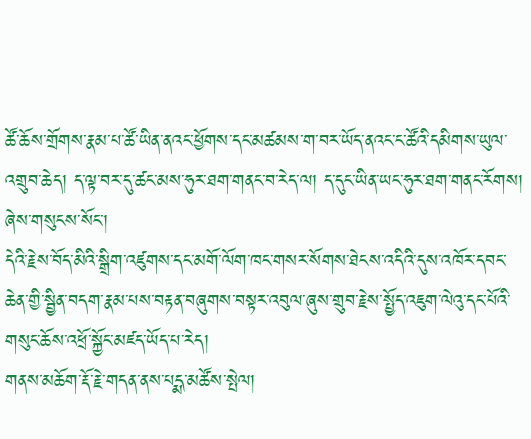ཚོ་ཆོས་གྲོགས་རྣམ་པ་ཚོ་ཡིན་ནའང་ཕྱོགས་དང་མཚམས་ག་བར་ཡོད་ནའང་ང་ཚོའི་དམིགས་ཡུལ་འགྲུབ་ཆེད། ད་ལྟ་བར་དུ་ཚང་མས་ཧུར་ཐག་གནང་བ་རེད་ལ། ད་དུང་ཡིན་ཡང་ཧུར་ཐག་གནང་རོགས། ཞེས་གསུངས་སོང་།
དེའི་རྗེས་བོད་མིའི་སྒྲིག་འཛུགས་དང་མགོ་ལོག་ཁང་གསར་སོགས་ཐེངས་འདིའི་དུས་འཁོར་དབང་ཆེན་གྱི་སྦྱིན་བདག་རྣམ་པས་བརྟན་བཞུགས་བསྟར་འབུལ་ཞུས་གྲུབ་རྗེས་སྤྱོད་འཇུག་ལེའུ་དང་པོའི་གསུང་ཆོས་འཕྲོ་སྐྱོང་མཛད་ཡོད་པ་རེད།
གནས་མཆོག་རྡོ་རྗེ་གདན་ནས་པདྨ་མཚོས་སྤེལ།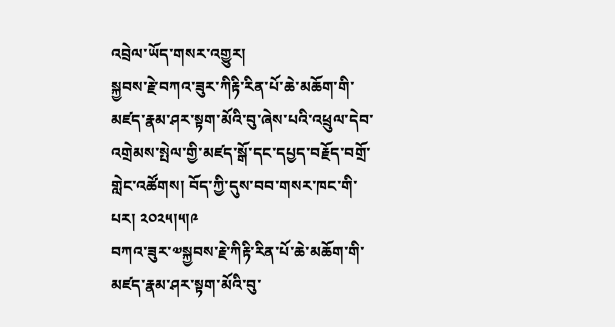འབྲེལ་ཡོད་གསར་འགྱུར།
སྐྱབས་རྗེ་བཀའ་ཟུར་ཀིརྟི་རིན་པོ་ཆེ་མཆོག་གི་མཛད་རྣམ་ཤར་སྟག་མོའི་བུ་ཞེས་པའི་འཕྲུལ་དེབ་འགྲེམས་སྤེལ་གྱི་མཛད་སྒོ་དང་དཔྱད་བརྗོད་བགྲོ་གླེང་འཚོགས། བོད་ཀྱི་དུས་བབ་གསར་ཁང་གི་པར། ༢༠༢༥།༥།༩
བཀའ་ཟུར་༧སྐྱབས་རྗེ་ཀིརྟི་རིན་པོ་ཆེ་མཆོག་གི་མཛད་རྣམ་ཤར་སྟག་མོའི་བུ་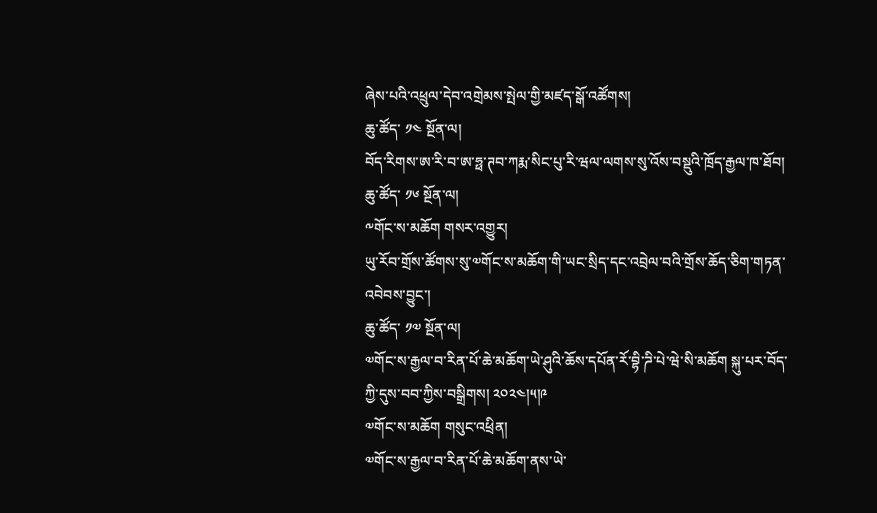ཞེས་པའི་འཕྲུལ་དེབ་འགྲེམས་སྤེལ་གྱི་མཛད་སྒོ་འཚོགས།
ཆུ་ཚོད་ ༡༤ སྔོན་ལ།
བོད་རིགས་ཨ་རི་བ་ཨ་ཧྥ་ཊབ་ཀརྨ་སིང་པུ་རི་ཝལ་ལགས་སུ་འོས་བསྡུའི་ཁྲོད་རྒྱལ་ཁ་ཐོབ།
ཆུ་ཚོད་ ༡༦ སྔོན་ལ།
༸གོང་ས་མཆོག གསར་འགྱུར།
ཡུ་རོབ་གྲོས་ཚོགས་སུ་༧གོང་ས་མཆོག་གི་ཡང་སྲིད་དང་འབྲེལ་བའི་གྲོས་ཆོད་ཅིག་གཏན་འབེབས་བྱུང་།
ཆུ་ཚོད་ ༡༧ སྔོན་ལ།
༧གོང་ས་རྒྱལ་བ་རིན་པོ་ཆེ་མཆོག་ཡེ་ཤུའི་ཆོས་དཔོན་རོ་བྷི་ཌི་པེ་ཝེ་སི་མཆོག སྐུ་པར་བོད་ཀྱི་དུས་བབ་ཀྱིས་བསྒྲིགས། ༢༠༢༤།༥།༩
༧གོང་ས་མཆོག གསུང་འཕྲིན།
༧གོང་ས་རྒྱལ་བ་རིན་པོ་ཆེ་མཆོག་ནས་ཡེ་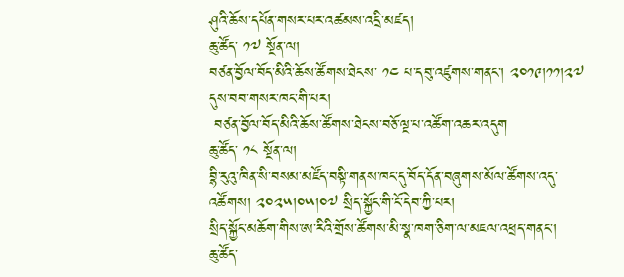ཤུའི་ཆོས་དཔོན་གསར་པར་འཚམས་འདྲི་མཛད།
ཆུ་ཚོད་ ༡༧ སྔོན་ལ།
བཙན་བྱོལ་བོད་མིའི་ཆོས་ཚོགས་ཐེངས་ ༡༤ པ་དབུ་འཛུགས་གནང་། ༢༠༡༩།༡༡།༢༧ དུས་བབ་གསར་ཁང་གི་པར།
 བཙན་བྱོལ་བོད་མིའི་ཆོས་ཚོགས་ཐེངས་བཅོ་ལྔ་པ་འཚོག་འཆར་འདུག
ཆུ་ཚོད་ ༡༨ སྔོན་ལ།
བྷི་རུའུ་ཁིན་སི་བསམ་མཛོད་བསྟི་གནས་ཁང་དུ་བོད་དོན་བཞུགས་མོལ་ཚོགས་འདུ་འཚོགས། ༢༠༢༥།༠༥།༠༧ སྲིད་སྐྱོང་གི་ངོ་དེབ་ཀྱི་པར།
སྲིད་སྐྱོང་མཆོག་གིས་ཨ་རིའི་གྲོས་ཚོགས་མི་སྣ་ཁག་ཅིག་ལ་མཇལ་འཕྲད་གནང་།
ཆུ་ཚོད་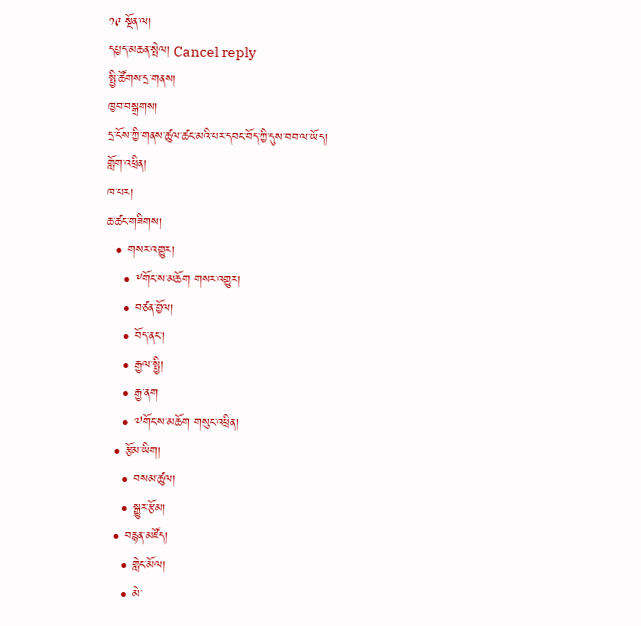༡༩ སྔོན་ལ།
དཔྱད་མཆན་སྤེལ། Cancel reply
སྤྱི་ཚོགས་དྲ་གནས།
ཁྱབ་བསྒྲགས།
དྲ་ངོས་ཀྱི་གནས་ཚུལ་ཚང་མའི་པར་དབང་བོད་ཀྱི་དུས་བབ་ལ་ཡོད།
གློག་འཕྲིན།
ཁ་པར།
ཆ་ཚང་གཟིགས།
  • གསར་འགྱུར།
    • ༸གོང་ས་མཆོག གསར་འགྱུར།
    • བཙན་བྱོལ།
    • བོད་ནང་།
    • རྒྱལ་སྤྱི།
    • རྒྱ་ནག
    • ༧གོང་ས་མཆོག གསུང་འཕྲིན།
  • རྩོམ་ཡིག།
    • བསམ་ཚུལ།
    • སྒྱུར་རྩོམ།
  • བརྙན་མཛོད།
    • གླེང་མོལ།
    • མེ་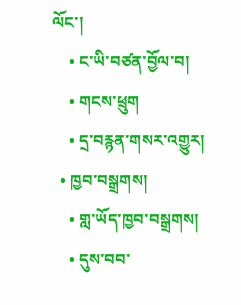ལོང་།
    • ང་ཡི་བཙན་བྱོལ་བ།
    • གངས་ཕྲུག
    • དྲ་བརྙན་གསར་འགྱུར།
  • ཁྱབ་བསྒྲགས།
    • གླ་ཡོད་ཁྱབ་བསྒྲགས།
    • དུས་བབ་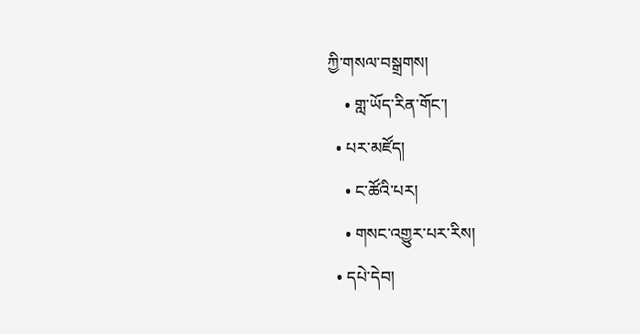ཀྱི་གསལ་བསྒྲགས།
    • གླ་ཡོད་རིན་གོང་།
  • པར་མཛོད།
    • ང་ཚོའི་པར།
    • གསང་འགྱུར་པར་རིས།
  • དཔེ་དེབ།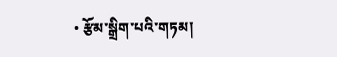• རྩོམ་སྒྲིག་པའི་གཏམ།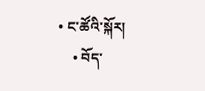• ང་ཚོའི་སྐོར།
    • བོད་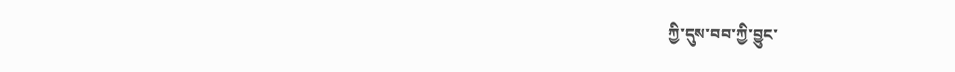ཀྱི་དུས་བབ་ཀྱི་བྱུང་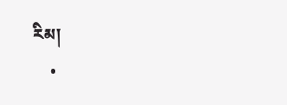རིམ།
    •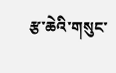རྩ་ཆེའི་གསུང་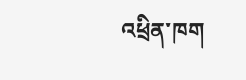འཕྲིན་ཁག